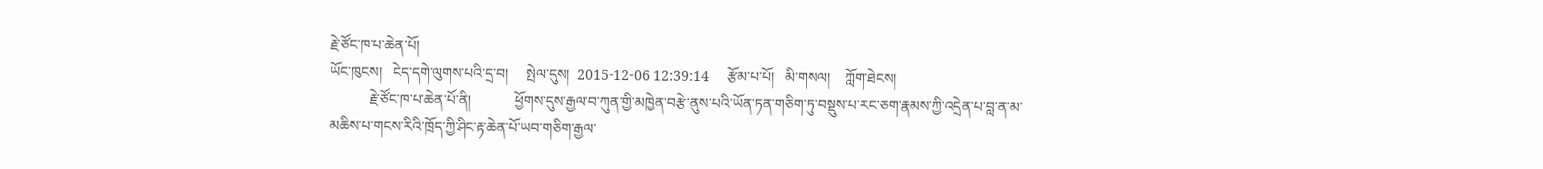རྗེ་ཙོང་ཁ་པ་ཆེན་པོ།
ཡོང་ཁུངས།   ངེད་དགེ་ལུགས་པའི་དྲ་བ།     སྤེལ་དུས།  2015-12-06 12:39:14     རྩོམ་པ་པོ།   མི་གསལ།    ཀློག་ཐེངས།
           རྗེ་ཙོང་ཁ་པ་ཆེན་པོ་ནི།            ཕྱོགས་དུས་རྒྱལ་བ་ཀུན་གྱི་མཁྱེན་བརྩེ་ནུས་པའི་ཡོན་ཏན་གཅིག་ཏུ་བསྡུས་པ་རང་ཅག་རྣམས་ཀྱི་འདྲེན་པ་བླ་ན་མ་མཆིས་པ་གངས་རིའི་ཁྲོད་ཀྱི་ཤིང་རྟ་ཆེན་པོ་ཡབ་གཅིག་རྒྱལ་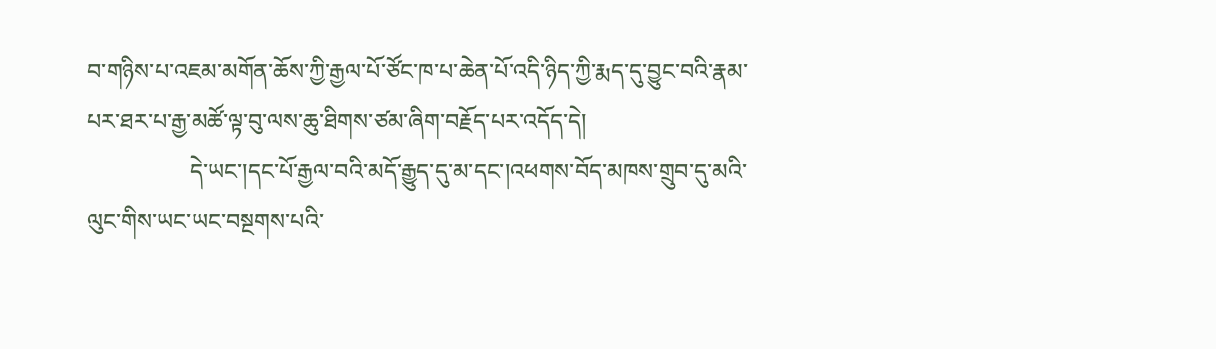བ་གཉིས་པ་འཇམ་མགོན་ཆོས་ཀྱི་རྒྱལ་པོ་ཙོང་ཁ་པ་ཆེན་པོ་འདི་ཉིད་ཀྱི་རྨད་དུ་བྱུང་བའི་རྣམ་པར་ཐར་པ་རྒྱ་མཚོ་ལྟ་བུ་ལས་ཆུ་ཐིགས་ཙམ་ཞིག་བརྗོད་པར་འདོད་དེ།
                  དེ་ཡང་།དང་པོ་རྒྱལ་བའི་མདོ་རྒྱུད་དུ་མ་དང་།འཕགས་བོད་མཁས་གྲུབ་དུ་མའི་ལུང་གིས་ཡང་ཡང་བསྔགས་པའི་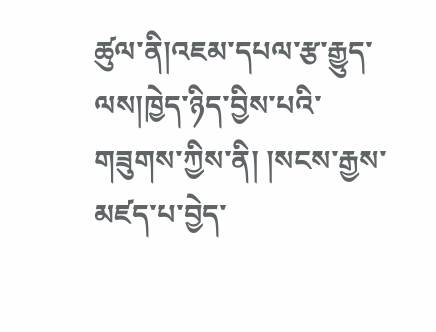ཚུལ་ནི།འཇམ་དཔལ་རྩ་རྒྱུད་ལས།ཁྱེད་ཉིད་བྱིས་པའི་གཟུགས་ཀྱིས་ནི། །སངས་རྒྱས་མཛད་པ་བྱེད་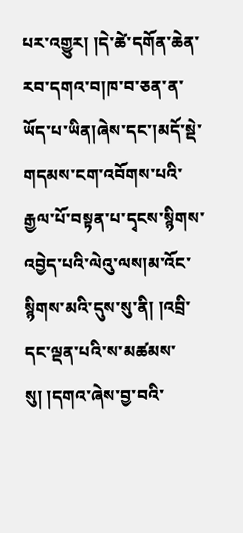པར་འགྱུར། །དེ་ཚེ་དགོན་ཆེན་རབ་དགའ་བ།ཁ་བ་ཅན་ན་ཡོད་པ་ཡིན།ཞེས་དང་།མདོ་སྡེ་གདམས་ངག་འབོགས་པའི་རྒྱལ་པོ་བསྟན་པ་དྭངས་སྙིགས་འབྱེད་པའི་ལེའུ་ལས།མ་འོང་སྙིགས་མའི་དུས་སུ་ནི། །འབྲི་དང་ལྡན་པའི་ས་མཚམས་སུ། །དགའ་ཞེས་བྱ་བའི་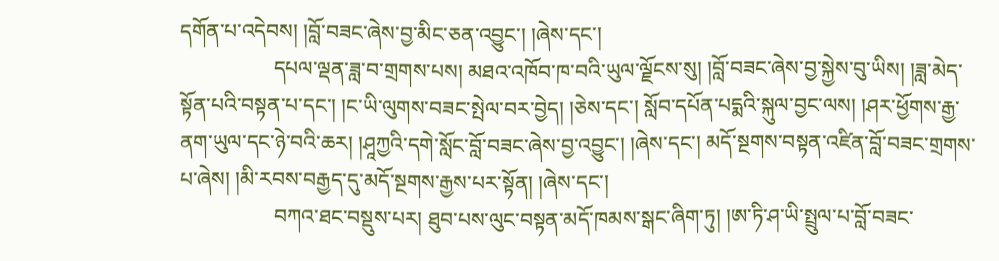དགོན་པ་འདེབས། །བློ་བཟང་ཞེས་བྱ་མིང་ཅན་འབྱུང་། །ཞེས་དང་།
                  དཔལ་ལྡན་ཟླ་བ་གྲགས་པས། མཐའ་འཁོབ་ཁ་བའི་ཡུལ་ལྗོངས་སུ། །བློ་བཟང་ཞེས་བྱ་སྐྱེས་བུ་ཡིས། །ཟླ་མེད་སྟོན་པའི་བསྟན་པ་དང་། །ང་ཡི་ལུགས་བཟང་སྤེལ་བར་བྱེད། །ཅེས་དང་། སློབ་དཔོན་པདྨའི་སྐུལ་བྱང་ལས། །ཤར་ཕྱོགས་རྒྱ་ནག་ཡུལ་དང་ཉེ་བའི་ཆར། །ཤཱཀྱའི་དགེ་སློང་བློ་བཟང་ཞེས་བྱ་འབྱུང་། །ཞེས་དང་། མདོ་སྔགས་བསྟན་འཛིན་བློ་བཟང་གྲགས་པ་ཞེས། །མི་རབས་བརྒྱད་དུ་མདོ་སྔགས་རྒྱས་པར་སྟོན། །ཞེས་དང་།
                  བཀའ་ཐང་བསྡུས་པར། ཐུབ་པས་ལུང་བསྟན་མདོ་ཁམས་སྒང་ཞིག་ཏུ། །ཨ་ཏི་ཤ་ཡི་སྤྲུལ་པ་བློ་བཟང་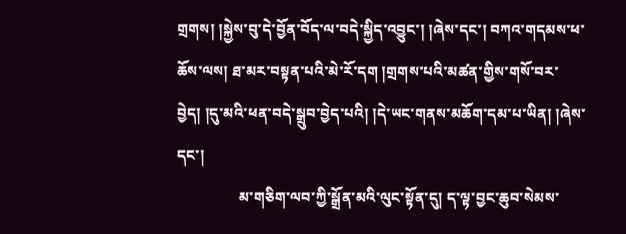གྲགས། །སྐྱེས་བུ་དེ་བྱོན་བོད་ལ་བདེ་སྐྱིད་འབྱུང་། །ཞེས་དང་། བཀའ་གདམས་ཕ་ཆོས་ལས། ཐ་མར་བསྟན་པའི་མེ་རོ་དག །གྲགས་པའི་མཚན་གྱིས་གསོ་བར་བྱེད། །དུ་མའི་ཕན་བདེ་སྒྲུབ་བྱེད་པའི། །དེ་ཡང་གནས་མཆོག་དམ་པ་ཡིན། །ཞེས་དང་།
                 མ་གཅིག་ལབ་ཀྱི་སྒྲོན་མའི་ལུང་སྟོན་དུ། ད་ལྟ་བྱང་ཆུབ་སེམས་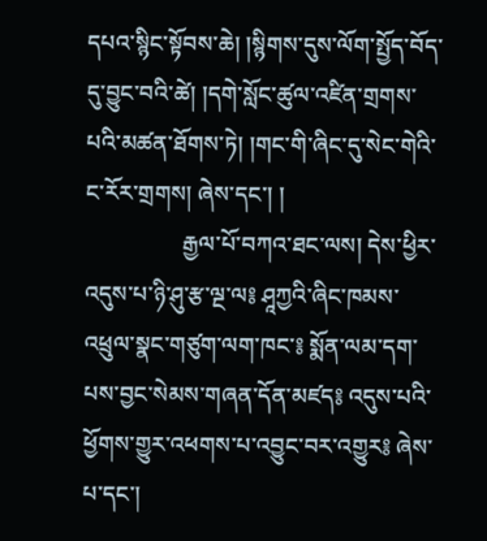དཔའ་སྙིང་སྟོབས་ཆེ། །སྙིགས་དུས་ལོག་སྤྱོད་བོད་དུ་བྱུང་བའི་ཚེ། །དགེ་སློང་ཚུལ་འཛིན་གྲགས་པའི་མཚན་ཐོགས་ཏེ། །གང་གི་ཞིང་དུ་སེང་གེའི་ང་རོར་གྲགས། ཞེས་དང་། །
                 རྒྱལ་པོ་བཀའ་ཐང་ལས། དེས་ཕྱིར་འདུས་པ་ཉི་ཤུ་རྩ་ལྔ་ལ༔ ཤཱཀྱའི་ཞིང་ཁམས་འཕྲུལ་སྣང་གཙུག་ལག་ཁང་༔ སྨོན་ལམ་དག་པས་བྱང་སེམས་གཞན་དོན་མཛད༔ འདུས་པའི་ཕྱོགས་གྱུར་འཕགས་པ་འབྱུང་བར་འགྱུར༔ ཞེས་པ་དང་།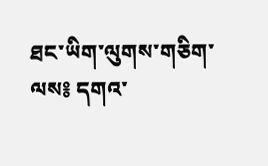ཐང་ཡིག་ལུགས་གཅིག་ལས༔ དགའ་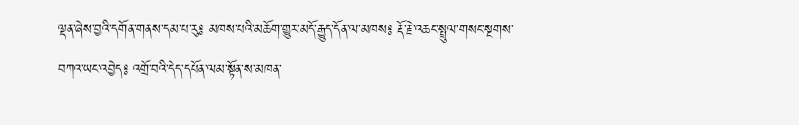ལྡན་ཞེས་བྱའི་དགོན་གནས་དམ་པ་རུ༔ མཁས་པའི་མཆོག་གྱུར་མདོ་རྒྱུད་དོན་ལ་མཁས༔ རྡོ་རྗེ་འཆང་སྤྲུལ་གསང་སྔགས་བཀའ་ཡང་འབྱེད༔ འགྲོ་བའི་དེད་དཔོན་ལམ་སྟོན་ས་མཁན་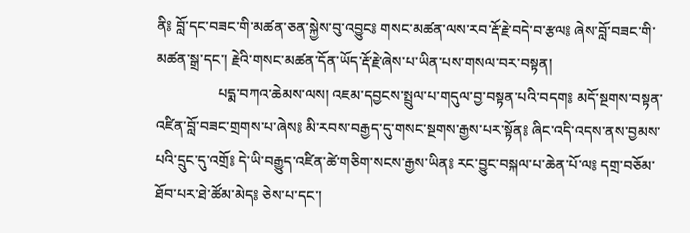ནི༔ བློ་དང་བཟང་གི་མཚན་ཅན་སྐྱེས་བུ་འབྱུང༔ གསང་མཚན་ལས་རབ་རྡོ་རྗེ་བདེ་བ་རྩལ༔ ཞེས་བློ་བཟང་གི་མཚན་སྒྲ་དང་། རྗེའི་གསང་མཚན་དོན་ཡོད་རྡོ་རྗེ་ཞེས་པ་ཡིན་པས་གསལ་བར་བསྟན།
                 པདྨ་བཀའ་ཆེམས་ལས། འཇམ་དབྱངས་སྤྲུལ་པ་གདུལ་བྱ་བསྟན་པའི་བདག༔ མདོ་སྔགས་བསྟན་འཛིན་བློ་བཟང་གྲགས་པ་ཞེས༔ མི་རབས་བརྒྱད་དུ་གསང་སྔགས་རྒྱས་པར་སྟོན༔ ཞིང་འདི་འདས་ནས་བྱམས་པའི་དྲུང་དུ་འགྲོ༔ དེ་ཡི་བརྒྱུད་འཛིན་ཚེ་གཅིག་སངས་རྒྱས་ཡིན༔ རང་བྱུང་བསྐལ་པ་ཆེན་པོ་ལ༔ དགྲ་བཅོམ་ཐོབ་པར་ཐེ་ཚོམ་མེད༔ ཅེས་པ་དང་།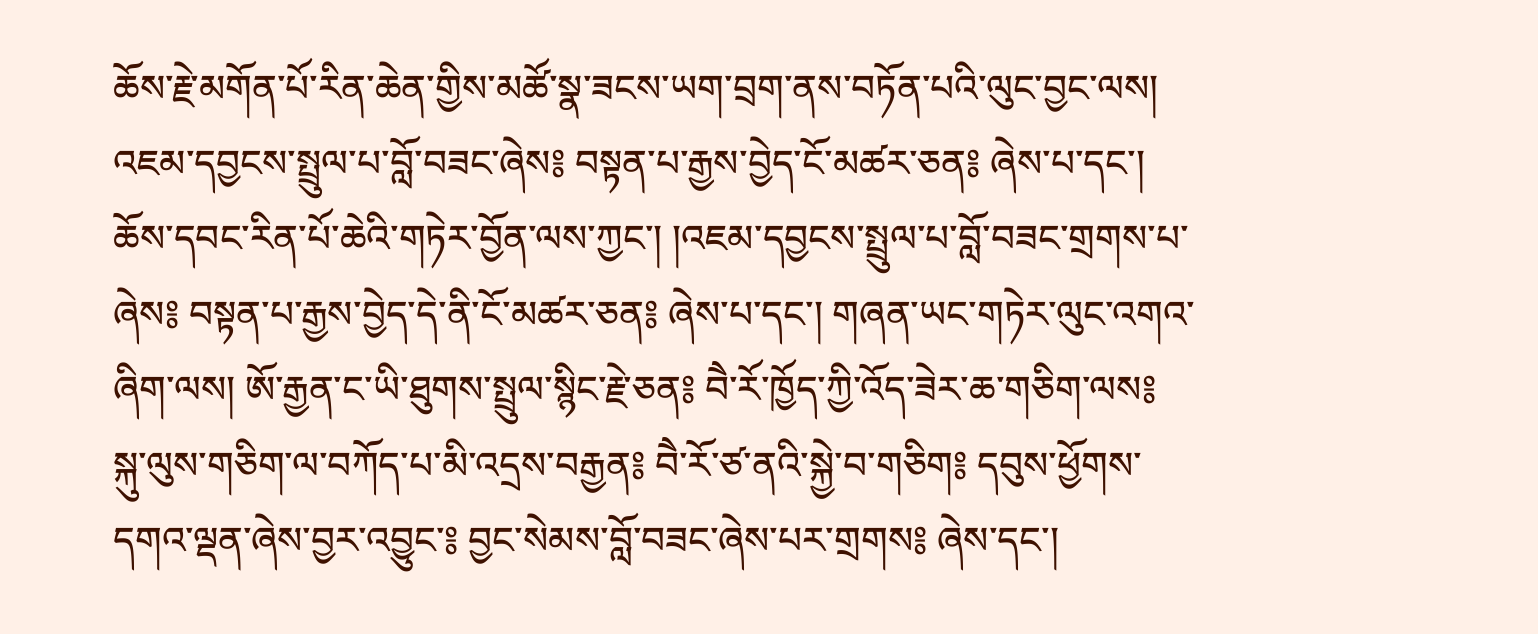ཆོས་རྗེ་མགོན་པོ་རིན་ཆེན་གྱིས་མཚོ་སྣ་ཟངས་ཡག་བྲག་ནས་བཏོན་པའི་ལུང་བྱང་ལས། འཇམ་དབྱངས་སྤྲུལ་པ་བློ་བཟང་ཞེས༔ བསྟན་པ་རྒྱས་བྱེད་ངོ་མཚར་ཅན༔ ཞེས་པ་དང་། ཆོས་དབང་རིན་པོ་ཆེའི་གཏེར་བྱོན་ལས་ཀྱང་། །འཇམ་དབྱངས་སྤྲུལ་པ་བློ་བཟང་གྲགས་པ་ཞེས༔ བསྟན་པ་རྒྱས་བྱེད་དེ་ནི་ངོ་མཚར་ཅན༔ ཞེས་པ་དང་། གཞན་ཡང་གཏེར་ལུང་འགའ་ཞིག་ལས། ཨོ་རྒྱན་ང་ཡི་ཐུགས་སྤྲུལ་སྙིང་རྗེ་ཅན༔ བཻ་རོ་ཁྱོད་ཀྱི་འོད་ཟེར་ཆ་གཅིག་ལས༔ སྐུ་ལུས་གཅིག་ལ་བཀོད་པ་མི་འདྲས་བརྒྱན༔ བཻ་རོ་ཙ་ནའི་སྐྱེ་བ་གཅིག༔ དབུས་ཕྱོགས་དགའ་ལྡན་ཞེས་བྱར་འབྱུང་༔ བྱང་སེམས་བློ་བཟང་ཞེས་པར་གྲགས༔ ཞེས་དང་།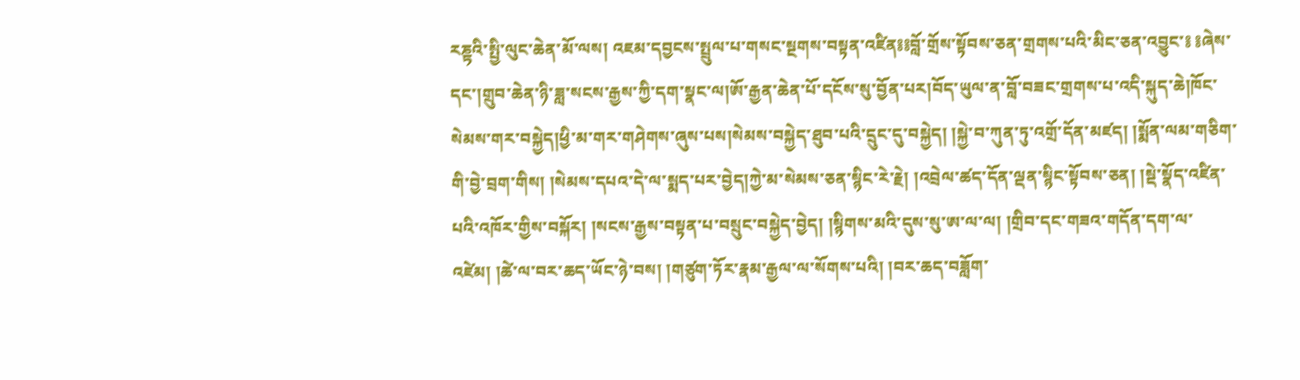རཎྟའི་སྤྱི་ལུང་ཆེན་མོ་ལས། འཇམ་དབྱངས་སྤྲུལ་པ་གསང་སྔགས་བསྟན་འཛིན༔༔བློ་གྲོས་སྟོབས་ཅན་གྲགས་པའི་མིང་ཅན་འབྱུང་༔ ༔ཞེས་དང་།གྲུབ་ཆེན་ཉི་ཟླ་སངས་རྒྱས་ཀྱི་དག་སྣང་ལ།ཨོ་རྒྱན་ཆེན་པོ་དངོས་སུ་བྱོན་པར།བོད་ཡུལ་ན་བློ་བཟང་གྲགས་པ་འདི་སྐུད་ཆེ།ཁོང་སེམས་གར་བསྐྱེད།ཕྱི་མ་གར་གཤེགས་ཞུས་པས།སེམས་བསྐྱེད་ཐུབ་པའི་དྲུང་དུ་བསྐྱེད། །སྐྱེ་བ་ཀུན་ཏུ་འགྲོ་དོན་མཛད། །སྨོན་ལམ་གཅིག་གི་བྱེ་བྲག་གིས། །སེམས་དཔའ་དེ་ལ་སྨད་པར་བྱེད།ཀྱེ་མ་སེམས་ཅན་སྙིང་རེ་རྗེ། །འབྲེལ་ཚད་དོན་ལྡན་སྙིང་སྟོབས་ཅན། །སྡེ་སྣོད་འཛིན་པའི་འཁོར་གྱིས་བསྐོར། །སངས་རྒྱས་བསྟན་པ་བསྲུང་བསྐྱེད་བྱེད། །སྙིགས་མའི་དུས་སུ་ཨ་ལ་ལ། །གྲིབ་དང་གཟའ་གདོན་དག་ལ་འཛེམ། །ཚེ་ལ་བར་ཆད་ཡོང་ཉེ་བས། །གཙུག་ཏོར་རྣམ་རྒྱལ་ལ་སོགས་པའི། །བར་ཆད་བཟློག་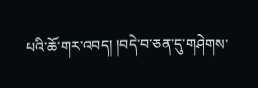པའི་ཆོ་གར་འབད། །བདེ་བ་ཅན་དུ་གཤེགས་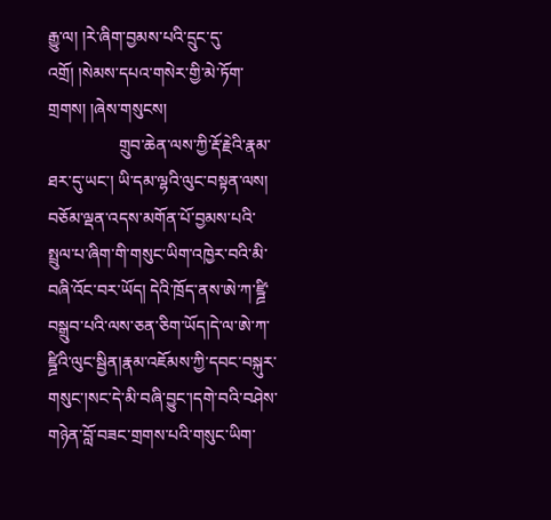རྒྱུ་ལ། །རེ་ཞིག་བྱམས་པའི་དྲུང་དུ་འགྲོ། །སེམས་དཔའ་གསེར་གྱི་མེ་ཏོག་གྲགས། །ཞེས་གསུངས།
                 གྲུབ་ཆེན་ལས་ཀྱི་རྡོ་རྗེའི་རྣམ་ཐར་དུ་ཡང་། ཡི་དམ་ལྷའི་ལུང་བསྟན་ལས། བཅོམ་ལྡན་འདས་མགོན་པོ་བྱམས་པའི་སྤྲུལ་པ་ཞིག་གི་གསུང་ཡིག་འཁྱེར་བའི་མི་བཞི་འོང་བར་ཡོད། དེའི་ཁྲོད་ནས་ཨེ་ཀ་ཛྜྲི་བསྒྲུབ་པའི་ལས་ཅན་ཅིག་ཡོད།དེ་ལ་ཨེ་ཀ་ཛྜྲིའི་ལུང་སྦྱིན།རྣམ་འཇོམས་ཀྱི་དབང་བསྐུར་གསུང་།སང་དེ་མི་བཞི་བྱུང་།དགེ་བའི་བཤེས་གཉེན་བློ་བཟང་གྲགས་པའི་གསུང་ཡིག་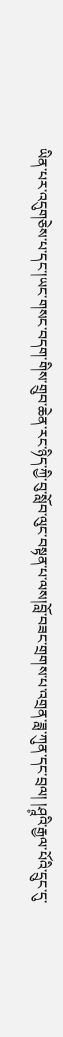ཡིན་པར་འདུགཅེས་པ་དང་།ཡང་གསང་བདག་གིས་གྲུབ་ཆེན་རང་ཉིད་ཀྱི་བུ་སློབ་ལུང་བསྟན་པ་ལས།བློ་བཟང་གྲགས་པ་འགྲན་ཟླ་ཀུན་དང་བྲལ། །ཤཱ༷འི་རྒྱལ་པོའི་དྲུང་དུ་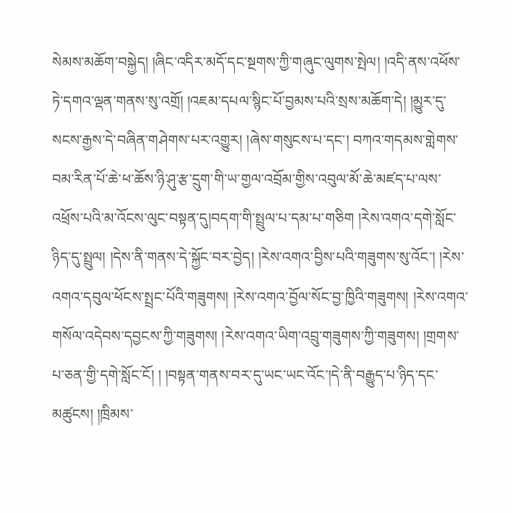སེམས་མཆོག་བསྐྱེད། །ཞིང་འདིར་མདོ་དང་སྔགས་ཀྱི་གཞུང་ལུགས་སྤེལ། །འདི་ནས་འཕོས་ཏེ་དགའ་ལྡན་གནས་སུ་འགྲོ། །འཇམ་དཔལ་སྙིང་པོ་བྱམས་པའི་སྲས་མཆོག་དེ། །མྱུར་དུ་སངས་རྒྱས་དེ་བཞིན་གཤེགས་པར་འགྱུར། །ཞེས་གསུངས་པ་དང་། བཀའ་གདམས་གླེགས་བམ་རིན་པོ་ཆེ་ཕ་ཆོས་ཉི་ཤུ་རྩ་དྲུག་གི་ཡ་གྱལ་འབྲོམ་གྱིས་འབུལ་མོ་ཆེ་མཛད་པ་ལས་འཕྲོས་པའི་མ་འོངས་ལུང་བསྟན་དུ།བདག་གི་སྤྲུལ་པ་དམ་པ་གཅིག །རེས་འགའ་དགེ་སློང་ཉིད་དུ་སྤྲུལ། །དེས་ནི་གནས་དེ་སྐྱོང་བར་བྱེད། །རེས་འགའ་བྱིས་པའི་གཟུགས་སུ་འོང་། །རེས་འགའ་དབུལ་ཕོངས་སྤྲང་པོའི་གཟུགས། །རེས་འགའ་བྱོལ་སོང་བྱ་ཁྱིའི་གཟུགས། །རེས་འགའ་གསོལ་འདེབས་དབྱངས་ཀྱི་གཟུགས། །རེས་འགའ་ཡིག་འབྲུ་གཟུགས་ཀྱི་གཟུགས། །གྲགས་པ་ཅན་གྱི་དགེ་སློང་ངོ། ། །བསྟན་གནས་བར་དུ་ཡང་ཡང་འོང་།དེ་ནི་བརྒྱུད་པ་ཉིད་དང་མཚུངས། །ཁྲིམས་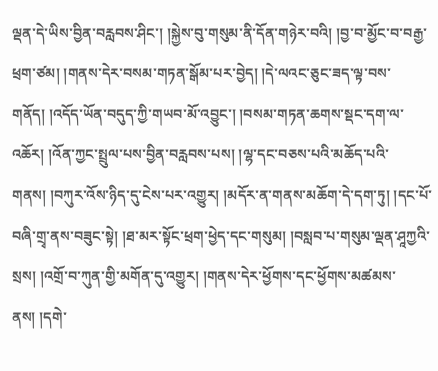ལྡན་དེ་ཡིས་བྱིན་བརླབས་ཤིང་། །སྐྱེས་བུ་གསུམ་ནི་དོན་གཉེར་བའི། །བྱ་བ་མྱོང་བ་བརྒྱ་ཕྲག་ཙམ། །གནས་དེར་བསམ་གཏན་སྒོམ་པར་བྱེད། །དེ་ལའང་ཅུང་ཟད་ལྟ་བས་གནོད། །འདོད་ཡོན་བདུད་ཀྱི་གཡབ་མོ་འབྱུང་། །བསམ་གཏན་ཆགས་སྡང་དག་ལ་འཆོར། །འོན་ཀྱང་སྤྲུལ་པས་བྱིན་བརླབས་པས། །ལྷ་དང་བཅས་པའི་མཆོད་པའི་གནས། །བཀུར་འོས་ཉིད་དུ་ངེས་པར་འགྱུར། །མདོར་ན་གནས་མཆོག་དེ་དག་ཏུ། །དང་པོ་བཞི་གྲྭ་ནས་བཟུང་སྟེ། །ཐ་མར་སྟོང་ཕྲག་ཕྱེད་དང་གསུམ། །བསླབ་པ་གསུམ་ལྡན་ཤཱཀྱའི་སྲས། །འགྲོ་བ་ཀུན་གྱི་མགོན་དུ་འགྱུར། །གནས་དེར་ཕྱོགས་དང་ཕྱོགས་མཚམས་ནས། །དགེ་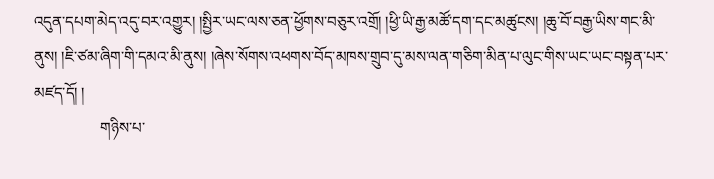འདུན་དཔག་མེད་འདུ་བར་འགྱུར། །སྤྱིར་ཡང་ལས་ཅན་ཕྱོགས་བཅུར་འགྲོ། །ཕྱི་ཡི་རྒྱ་མཚོ་དག་དང་མཚུངས། །ཆུ་བོ་བརྒྱ་ཡིས་གང་མི་ནུས། །ཇི་ཙམ་ཞིག་གི་དམའ་མི་ནུས། །ཞེས་སོགས་འཕགས་བོད་མཁས་གྲུབ་དུ་མས་ལན་གཅིག་མིན་པ་ལུང་གིས་ཡང་ཡང་བསྟན་པར་མཛད་དོ། །
                 གཉིས་པ་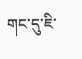གང་དུ་ཇི་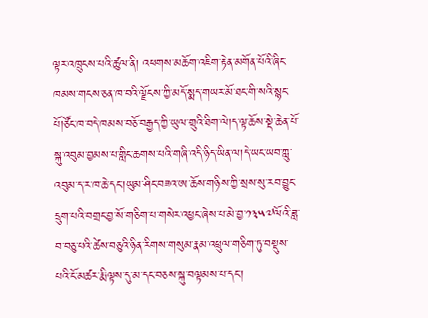ལྟར་འཁྲུངས་པའི་ཚུལ་ནི། འཕགས་མཆོག་འཇིག་རྟེན་མགོན་པོའི་ཞིང་ཁམས་གངས་ཅན་ཁ་བའི་ལྗོངས་ཀྱི་མདོ་སྨད་གཡར་མོ་ཐང་གི་སའི་སྙང་པོ།ཙོང་ཁ་བདེ་ཁམས་བཅོ་བརྒྱད་ཀྱི་ཡུལ་གྲུའི་ཐིག་ལེ།ད་ལྟ་ཆོས་སྡེ་ཆེན་པོ་སྐུ་འབུམ་བྱམས་པ་གླིང་ཆགས་པའི་གཞི་འདི་ཉིད་ཡིན་ལ།དེ་ཡང་ཡབ་ཀླུ་འབུམ་ད་ར་ཁ་ཆེ་དང་།ཡུམ་ཤིང་བཟའ་ཨ་ཆོས་གཉིས་ཀྱི་སྲས་སུ་རབ་བྱུང་དྲུག་པའི་བགྲང་བྱ་སོ་གཅིག་པ་གསེར་འཕྱང་ཞེས་པ་མེ་བྱ་༡༣༥༧ལོའི་ཟླ་བ་བཅུ་པའི་ཚེས་བཅུའི་ཉིན་རིགས་གསུམ་རྣམ་འཕྲུལ་གཅིག་ཏུ་བསྡུས་པའི་ངོ་མཚར་རྨི་ལྟས་དུ་མ་དང་བཅས་སྐུ་བལྟམས་པ་དང་།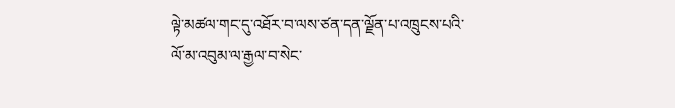ལྟེ་མཚལ་གང་དུ་འཐོར་བ་ལས་ཙན་དན་ལྗོན་པ་འཁྲུངས་པའི་ལོ་མ་འབུམ་ལ་རྒྱལ་བ་སེང་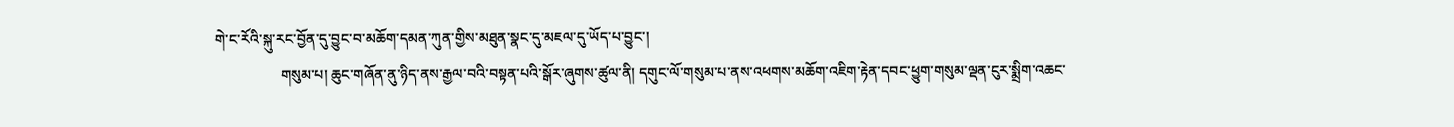གེ་ང་རོའི་སྐུ་རང་བྱོན་དུ་བྱུང་བ་མཆོག་དམན་ཀུན་གྱིས་མཐུན་སྣང་དུ་མཇལ་དུ་ཡོད་པ་བྱུང་།
                  གསུམ་པ། ཆུང་གཞོན་ནུ་ཉིད་ནས་རྒྱལ་བའི་བསྟན་པའི་སྒོར་ཞུགས་ཚུལ་ནི། དགུང་ལོ་གསུམ་པ་ནས་འཕགས་མཆོག་འཇིག་རྟེན་དབང་ཕྱུག་གསུམ་ལྡན་ངུར་སྨྲིག་འཆང་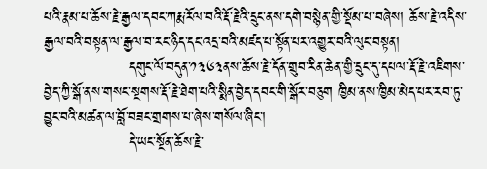པའི་རྣམ་པ་ཆོས་རྗེ་རྒྱལ་དབང་ཀརྨ་རོལ་བའི་རྡོ་རྗེའི་དྲུང་ནས་དགེ་བསྙེན་གྱི་སྡོམ་པ་བཞེས། ཆོས་རྗེ་འདིས་རྒྱལ་བའི་བསྟན་ལ་རྒྱལ་བ་རང་ཉིད་དང་འདྲ་བའི་མཛད་པ་སྟོན་པར་འགྱུར་བའི་ལུང་བསྟན།
                 དགུང་ལོ་བདུན་༡༣༦༣ནས་ཆོས་རྗེ་དོན་གྲུབ་རིན་ཆེན་གྱི་དྲུང་དུ་དཔལ་རྡོ་རྗེ་འཇིགས་བྱེད་ཀྱི་སྒོ་ནས་གསང་སྔགས་རྡོ་རྗེ་ཐེག་པའི་སྨིན་བྱེད་དབང་གི་སྒོར་བཅུག ཁྱིམ་ནས་ཁྱིམ་མེད་པར་རབ་ཏུ་བྱུང་བའི་མཚན་ལ་བློ་བཟང་གྲགས་པ་ཞེས་གསོལ་ཞིང་།
                 དེ་ཡང་སྔོན་ཆོས་རྗེ་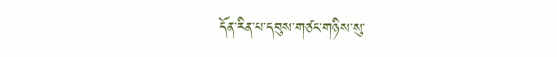དོན་རིན་པ་དབུས་གཙང་གཉིས་སུ་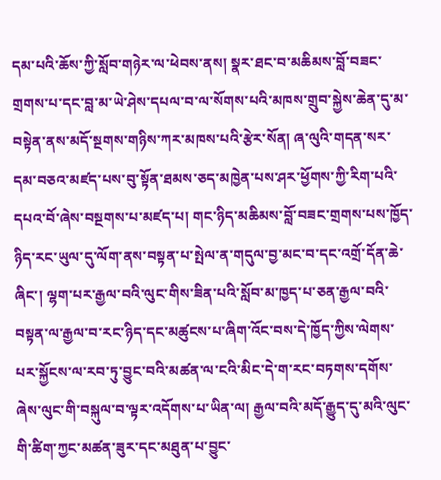དམ་པའི་ཆོས་ཀྱི་སློབ་གཉེར་ལ་ཕེབས་ནས། སྣར་ཐང་བ་མཆིམས་བློ་བཟང་གྲགས་པ་དང་བླ་མ་ཡེ་ཤེས་དཔལ་བ་ལ་སོགས་པའི་མཁས་གྲུབ་སྐྱེས་ཆེན་དུ་མ་བསྟེན་ནས་མདོ་སྔགས་གཉིས་ཀར་མཁས་པའི་རྩེར་སོན། ཞ་ལུའི་གདན་སར་དམ་བཅའ་མཛད་པས་བུ་སྟོན་ཐམས་ཅད་མཁྱེན་པས་ཤར་ཕྱོགས་ཀྱི་རིག་པའི་དཔའ་བོ་ཞེས་བསྔགས་པ་མཛད་པ། གང་ཉིད་མཆིམས་བློ་བཟང་གྲགས་པས་ཁྱོད་ཉིད་རང་ཡུལ་དུ་ལོག་ནས་བསྟན་པ་སྤེལ་ན་གདུལ་བྱ་མང་བ་དང་འགྲོ་དོན་ཆེ་ཞིང་། ལྷག་པར་རྒྱལ་བའི་ལུང་གིས་ཟིན་པའི་སློབ་མ་ཁྱད་པ་ཅན་རྒྱལ་བའི་བསྟན་ལ་རྒྱལ་བ་རང་ཉིད་དང་མཚུངས་པ་ཞིག་འོང་བས་དེ་ཁྱོད་ཀྱིས་ལེགས་པར་སྐྱོངས་ལ་རབ་ཏུ་བྱུང་བའི་མཚན་ལ་ངའི་མིང་དེ་ག་རང་བཏགས་དགོས་ཞེས་ལུང་གི་བསྐུལ་བ་ལྟར་འདོགས་པ་ཡིན་ལ། རྒྱལ་བའི་མདོ་རྒྱུད་དུ་མའི་ལུང་གི་ཚིག་ཀྱང་མཚན་ཟུར་དང་མཐུན་པ་བྱུང་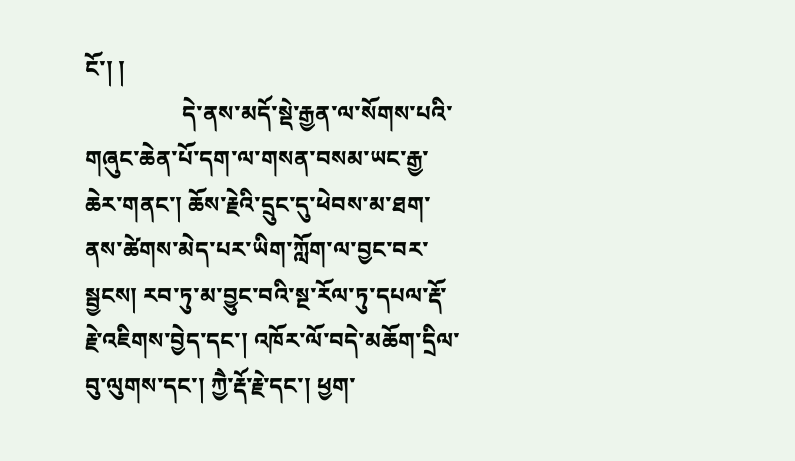ངོ་། །
                 དེ་ནས་མདོ་སྡེ་རྒྱན་ལ་སོགས་པའི་གཞུང་ཆེན་པོ་དག་ལ་གསན་བསམ་ཡང་རྒྱ་ཆེར་གནང་། ཆོས་རྗེའི་དྲུང་དུ་ཕེབས་མ་ཐག་ནས་ཚེགས་མེད་པར་ཡིག་ཀློག་ལ་བྱང་བར་སྦྱངས། རབ་ཏུ་མ་བྱུང་བའི་སྔ་རོལ་ཏུ་དཔལ་རྡོ་རྗེ་འཇིགས་བྱེད་དང་། འཁོར་ལོ་བདེ་མཆོག་དྲིལ་བུ་ལུགས་དང་། ཀྱཻ་རྡོ་རྗེ་དང་། ཕྱག་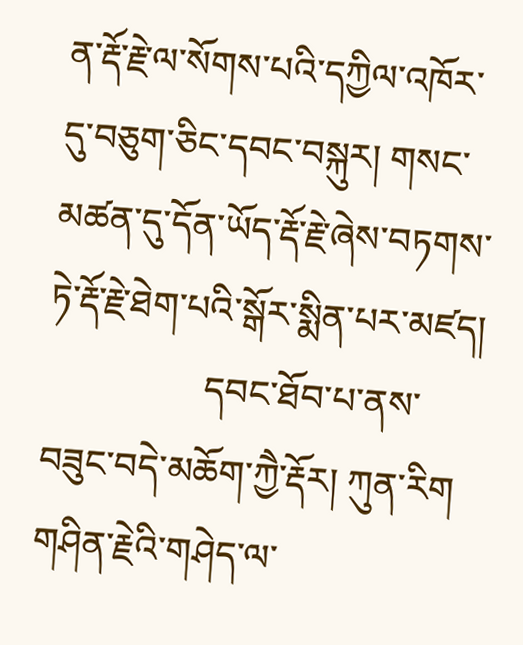ན་རྡོ་རྗེ་ལ་སོགས་པའི་དཀྱིལ་འཁོར་དུ་བཅུག་ཅིང་དབང་བསྐུར། གསང་མཚན་དུ་དོན་ཡོད་རྡོ་རྗེ་ཞེས་བཏགས་ཏེ་རྡོ་རྗེ་ཐེག་པའི་སྒོར་སྨིན་པར་མཛད།
                 དབང་ཐོབ་པ་ནས་བཟུང་བདེ་མཆོག་ཀྱཻ་རྡོར། ཀུན་རིག གཤིན་རྗེའི་གཤེད་ལ་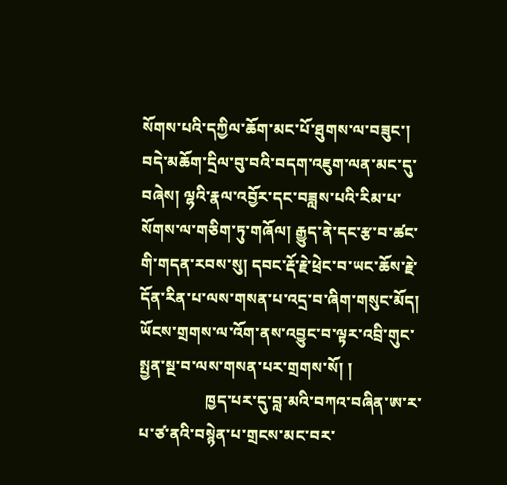སོགས་པའི་དཀྱིལ་ཆོག་མང་པོ་ཐུགས་ལ་བཟུང་། བདེ་མཆོག་དྲིལ་བུ་བའི་བདག་འཇུག་ལན་མང་དུ་བཞེས། ལྷའི་རྣལ་འབྱོར་དང་བཟླས་པའི་རིམ་པ་སོགས་ལ་གཅིག་ཏུ་གཞོལ། རྒྱུད་ནེ་དང་རྩ་བ་ཚང་གི་གདན་རབས་སུ། དབང་རྡོ་རྗེ་ཕྲེང་བ་ཡང་ཆོས་རྗེ་དོན་རིན་པ་ལས་གསན་པ་འདྲ་བ་ཞིག་གསུང་མོད། ཡོངས་གྲགས་ལ་འོག་ནས་འབྱུང་བ་ལྟར་འབྲི་གུང་སྤྱན་སྔ་བ་ལས་གསན་པར་གྲགས་སོ། །
                 ཁྱད་པར་དུ་བླ་མའི་བཀའ་བཞིན་ཨ་ར་པ་ཙ་ནའི་བསྙེན་པ་གྲངས་མང་བར་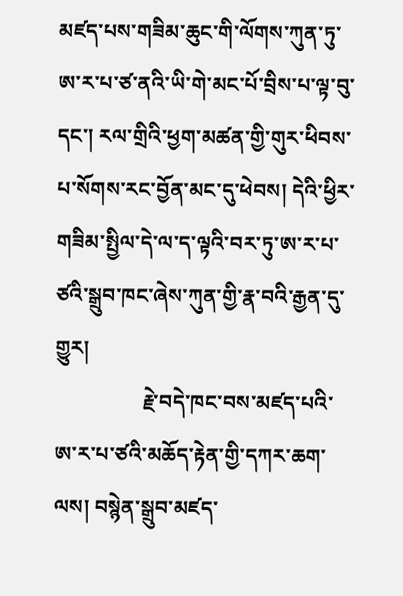མཛད་པས་གཟིམ་ཆུང་གི་ལོགས་ཀུན་ཏུ་ཨ་ར་པ་ཙ་ནའི་ཡི་གེ་མང་པོ་བྲིས་པ་ལྟ་བུ་དང་། རལ་གྲིའི་ཕྱག་མཚན་གྱི་གུར་ཕིབས་པ་སོགས་རང་བྱོན་མང་དུ་ཕེབས། དེའི་ཕྱིར་གཟིམ་སྤྱིལ་དེ་ལ་ད་ལྟའི་བར་ཏུ་ཨ་ར་པ་ཙའི་སྒྲུབ་ཁང་ཞེས་ཀུན་གྱི་རྣ་བའི་རྒྱན་དུ་གྱུར།
                 རྗེ་བདེ་ཁང་བས་མཛད་པའི་ཨ་ར་པ་ཙའི་མཆོད་རྟེན་གྱི་དཀར་ཆག་ལས། བསྙེན་སྒྲུབ་མཛད་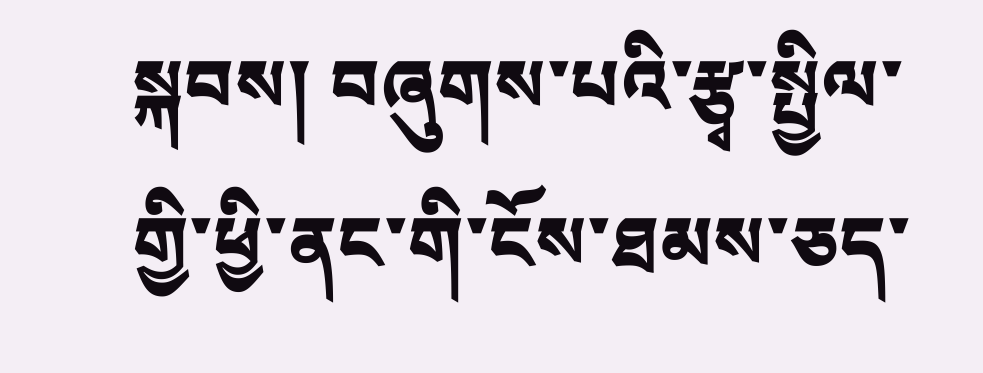སྐབས། བཞུགས་པའི་རྩྭ་སྤྱིལ་གྱི་ཕྱི་ནང་གི་ངོས་ཐམས་ཅད་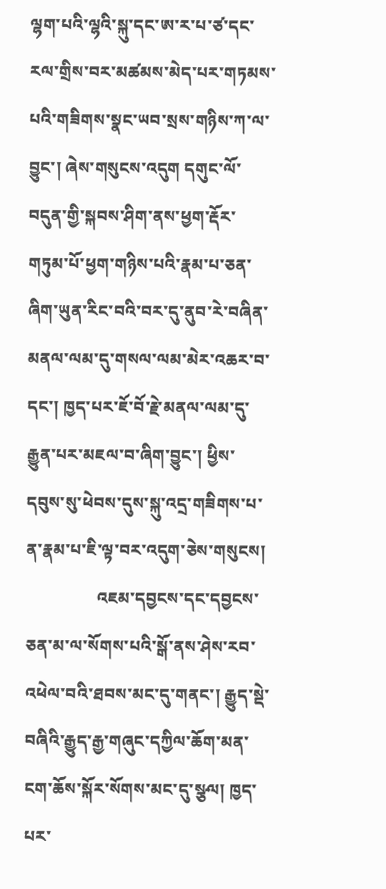ལྷག་པའི་ལྷའི་སྐུ་དང་ཨ་ར་པ་ཙ་དང་རལ་གྲིས་བར་མཚམས་མེད་པར་གཏམས་པའི་གཟིགས་སྣང་ཡབ་སྲས་གཉིས་ཀ་ལ་བྱུང་། ཞེས་གསུངས་འདུག དགུང་ལོ་བདུན་གྱི་སྐབས་ཤིག་ནས་ཕྱག་རྡོར་གཏུམ་པོ་ཕྱག་གཉིས་པའི་རྣམ་པ་ཅན་ཞིག་ཡུན་རིང་བའི་བར་དུ་ནུབ་རེ་བཞིན་མནལ་ལམ་དུ་གསལ་ལམ་མེར་འཆར་བ་དང་། ཁྱད་པར་ཇོ་བོ་རྗེ་མནལ་ལམ་དུ་རྒྱུན་པར་མཇལ་བ་ཞིག་བྱུང་། ཕྱིས་དབུས་སུ་ཕེབས་དུས་སྐུ་འདྲ་གཟིགས་པ་ན་རྣམ་པ་ཇི་ལྟ་བར་འདུག་ཅེས་གསུངས།
                 འཇམ་དབྱངས་དང་དབྱངས་ཅན་མ་ལ་སོགས་པའི་སྒོ་ནས་ཤེས་རབ་འཕེལ་བའི་ཐབས་མང་དུ་གནང་། རྒྱུད་སྡེ་བཞིའི་རྒྱུད་རྒྱ་གཞུང་དཀྱིལ་ཆོག་མན་ངག་ཆོས་སྐོར་སོགས་མང་དུ་སྩལ། ཁྱད་པར་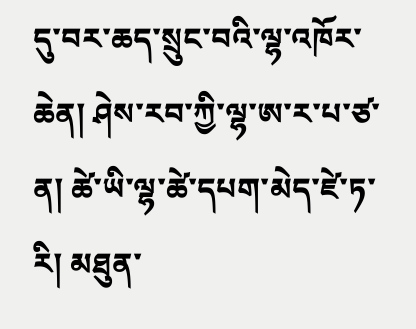དུ་བར་ཆད་སྲུང་བའི་ལྷ་འཁོར་ཆེན། ཤེས་རབ་ཀྱི་ལྷ་ཨ་ར་པ་ཙ་ན། ཚེ་ཡི་ལྷ་ཚེ་དཔག་མེད་ཛེ་ཏ་རི། མཐུན་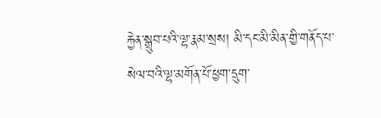རྐྱེན་སྒྲུབ་པའི་ལྷ་རྣམ་སྲས། མི་དང་མི་མིན་གྱི་གནོད་པ་སེལ་བའི་ལྷ་མགོན་པོ་ཕྱག་དྲུག་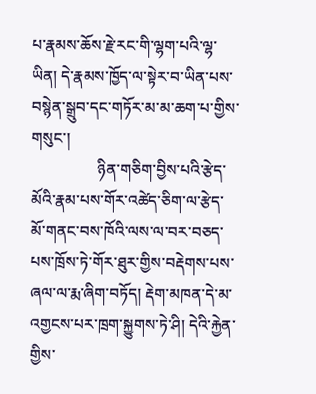པ་རྣམས་ཆོས་རྗེ་རང་གི་ལྷག་པའི་ལྷ་ཡིན། དེ་རྣམས་ཁྱོད་ལ་སྟེར་བ་ཡིན་པས་བསྙེན་སྒྲུབ་དང་གཏོར་མ་མ་ཆག་པ་གྱིས་གསུང་།
                 ཉིན་གཅིག་བྱིས་པའི་རྩེད་མོའི་རྣམ་པས་གོར་འཚེད་ཅིག་ལ་རྩེད་མོ་གནང་བས་ཁོའི་ལས་ལ་བར་བཅད་པས་ཁྲོས་ཏེ་གོར་ཐུར་གྱིས་བརྡེགས་པས་ཞལ་ལ་རྨ་ཞིག་བཏོད། རྡེག་མཁན་དེ་མ་འགྱངས་པར་ཁྲག་སྐྱུགས་ཏེ་ཤི། དེའི་རྐྱེན་གྱིས་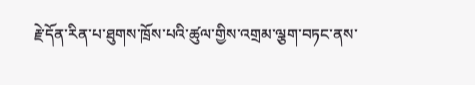རྗེ་དོན་རིན་པ་ཐུགས་ཁྲོས་པའི་ཚུལ་གྱིས་འགྲམ་ལྕག་བཏང་ནས་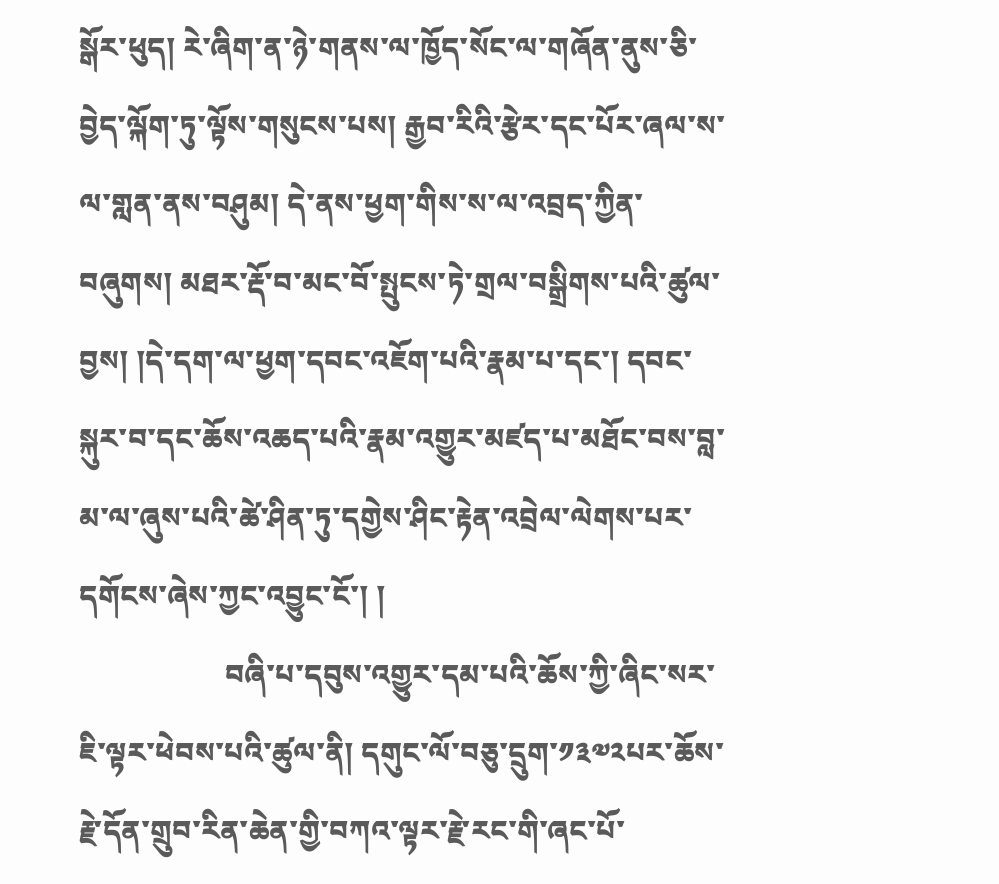སྒོར་ཕུད། རེ་ཞིག་ན་ཉེ་གནས་ལ་ཁྱོད་སོང་ལ་གཞོན་ནུས་ཅི་བྱེད་ལྐོག་ཏུ་ལྟོས་གསུངས་པས། རྒྱབ་རིའི་རྩེར་དང་པོར་ཞལ་ས་ལ་གླན་ནས་བཤུམ། དེ་ནས་ཕྱག་གིས་ས་ལ་འབྲད་ཀྱིན་བཞུགས། མཐར་རྡོ་བ་མང་བོ་སྤུངས་ཏེ་གྲལ་བསྒྲིགས་པའི་ཚུལ་བྱས། །དེ་དག་ལ་ཕྱག་དབང་འཇོག་པའི་རྣམ་པ་དང་། དབང་སྐུར་བ་དང་ཆོས་འཆད་པའི་རྣམ་འགྱུར་མཛད་པ་མཐོང་བས་བླ་མ་ལ་ཞུས་པའི་ཚེ་ཤིན་ཏུ་དགྱེས་ཤིང་རྟེན་འབྲེལ་ལེགས་པར་དགོངས་ཞེས་ཀྱང་འབྱུང་ངོ་། །
                    བཞི་པ་དབུས་འགྱུར་དམ་པའི་ཆོས་ཀྱི་ཞིང་སར་ཇི་ལྟར་ཕེབས་པའི་ཚུལ་ནི། དགུང་ལོ་བཅུ་དྲུག་༡༣༧༢པར་ཆོས་རྗེ་དོན་གྲུབ་རིན་ཆེན་གྱི་བཀའ་ལྟར་རྗེ་རང་གི་ཞང་པོ་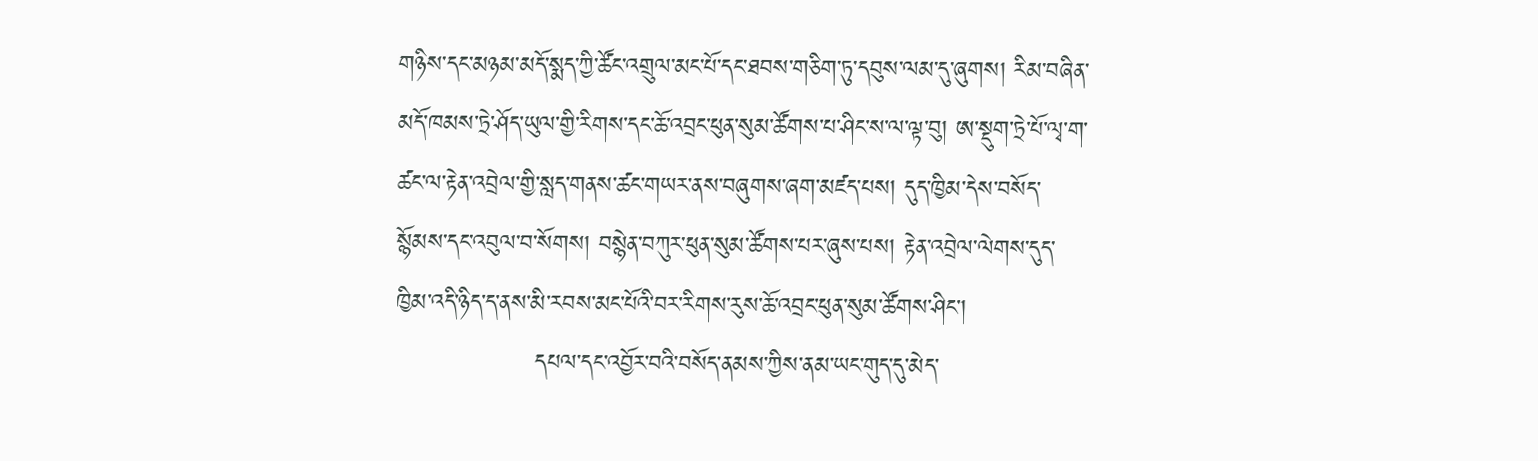གཉིས་དང་མཉམ་མདོ་སྨད་ཀྱི་ཚོང་འགྲུལ་མང་པོ་དང་ཐབས་གཅིག་ཏུ་དབུས་ལམ་དུ་ཞུགས། རིམ་བཞིན་མདོ་ཁམས་ཏྲེ་ཤོད་ཡུལ་གྱི་རིགས་དང་ཆོ་འབྲང་ཕུན་སུམ་ཚོགས་པ་ཤིང་ས་ལ་ལྟ་བུ། ཨ་སྡུག་ཏྲེ་པོ་ལྭ་ག་ཚང་ལ་རྟེན་འབྲེལ་གྱི་སླད་གནས་ཚང་གཡར་ནས་བཞུགས་ཞག་མཛད་པས། དུད་ཁྱིམ་དེས་བསོད་སྙོམས་དང་འབུལ་བ་སོགས། བསྙེན་བཀུར་ཕུན་སུམ་ཚོགས་པར་ཞུས་པས། རྟེན་འབྲེལ་ལེགས་དུད་ཁྱིམ་འདི་ཉིད་ད་ནས་མི་རབས་མང་པོའི་བར་རིགས་རུས་ཆོ་འབྲང་ཕུན་སུམ་ཚོགས་ཤིང་།
                 དཔལ་དང་འབྱོར་བའི་བསོད་ནམས་ཀྱིས་ནམ་ཡང་གུད་དུ་མེད་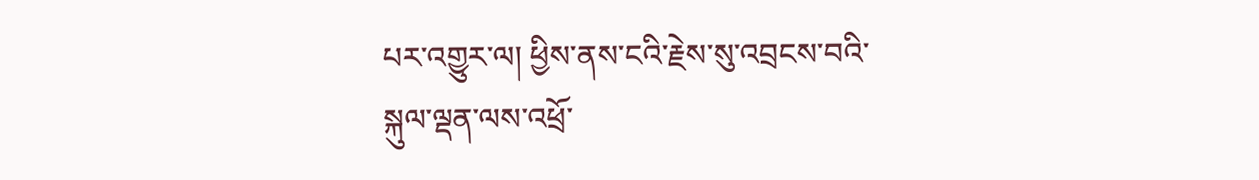པར་འགྱུར་ལ། ཕྱིས་ནས་ངའི་རྗེས་སུ་འབྲངས་བའི་སྐུལ་ལྡན་ལས་འཕྲོ་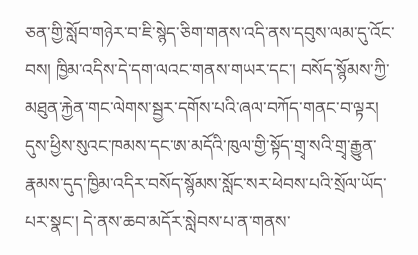ཅན་གྱི་སློབ་གཉེར་བ་ཇི་སྙེད་ཅིག་གནས་འདི་ནས་དབུས་ལམ་དུ་འོང་བས། ཁྱིམ་འདིས་དེ་དག་ལའང་གནས་གཡར་དང་། བསོད་སྙོམས་ཀྱི་མཐུན་རྐྱེན་གང་ལེགས་སྦྱར་དགོས་པའི་ཞལ་བཀོད་གནང་བ་ལྟར། དུས་ཕྱིས་སུའང་ཁམས་དང་ཨ་མདོའི་ཁུལ་གྱི་སྟོད་གྲྭ་སའི་གྲྭ་རྒྱུན་རྣམས་དུད་ཁྱིམ་འདིར་བསོད་སྙོམས་སློང་སར་ཕེབས་པའི་སྲོལ་ཡོད་པར་སྣང་། དེ་ནས་ཆབ་མདོར་སླེབས་པ་ན་གནས་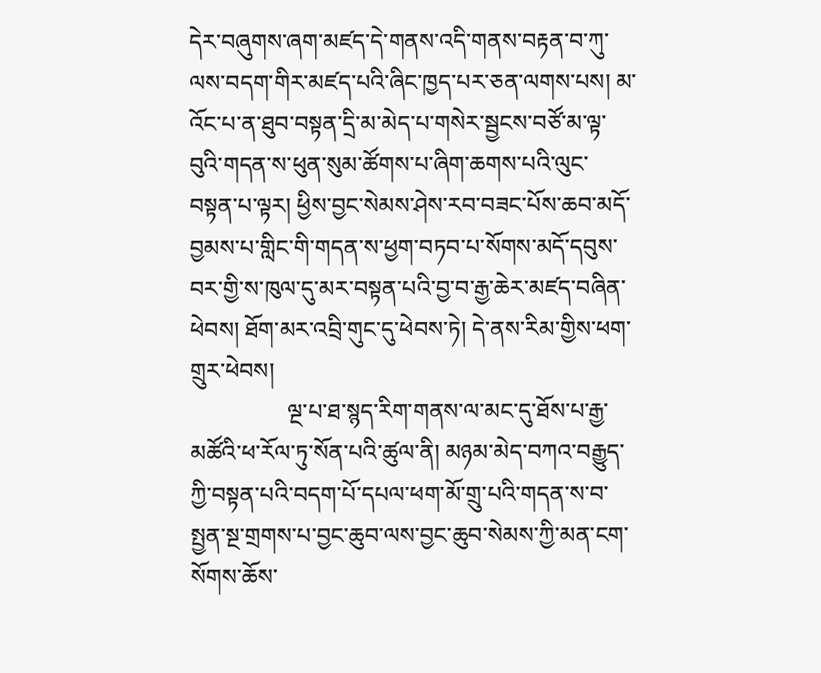དེར་བཞུགས་ཞག་མཛད་དེ་གནས་འདི་གནས་བརྟན་བ་ཀུ་ལས་བདག་གིར་མཛད་པའི་ཞིང་ཁྱད་པར་ཅན་ལགས་པས། མ་འོང་པ་ན་ཐུབ་བསྟན་དྲི་མ་མེད་པ་གསེར་སྦྱངས་བཙོ་མ་ལྟ་བུའི་གདན་ས་ཕུན་སུམ་ཚོགས་པ་ཞིག་ཆགས་པའི་ལུང་བསྟན་པ་ལྟར། ཕྱིས་བྱང་སེམས་ཤེས་རབ་བཟང་པོས་ཆབ་མདོ་བྱམས་པ་གླིང་གི་གདན་ས་ཕྱག་བཏབ་པ་སོགས་མདོ་དབུས་བར་གྱི་ས་ཁུལ་དུ་མར་བསྟན་པའི་བྱ་བ་རྒྱ་ཆེར་མཛད་བཞིན་ཕེབས། ཐོག་མར་འབྲི་གུང་དུ་ཕེབས་ཏེ། དེ་ནས་རིམ་གྱིས་ཕག་གྲུར་ཕེབས།
                 ལྔ་པ་ཐ་སྙད་རིག་གནས་ལ་མང་དུ་ཐོས་པ་རྒྱ་མཚོའི་ཕ་རོལ་ཏུ་སོན་པའི་ཚུལ་ནི། མཉམ་མེད་བཀའ་བརྒྱུད་ཀྱི་བསྟན་པའི་བདག་པོ་དཔལ་ཕག་མོ་གྲུ་པའི་གདན་ས་བ་སྤྱན་སྔ་གྲགས་པ་བྱང་ཆུབ་ལས་བྱང་ཆུབ་སེམས་ཀྱི་མན་ངག་སོགས་ཆོས་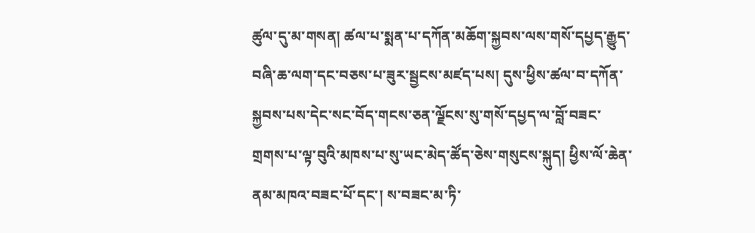ཚུལ་དུ་མ་གསན། ཚལ་པ་སྨན་པ་དཀོན་མཆོག་སྐྱབས་ལས་གསོ་དཔྱད་རྒྱུད་བཞི་ཆ་ལག་དང་བཅས་པ་ཟུར་སྦྱངས་མཛད་པས། དུས་ཕྱིས་ཚལ་བ་དཀོན་སྐྱབས་པས་དེང་སང་བོད་གངས་ཅན་ལྗོངས་སུ་གསོ་དཔྱད་ལ་བློ་བཟང་གྲགས་པ་ལྟ་བུའི་མཁས་པ་སུ་ཡང་མེད་ཚོད་ཅེས་གསུངས་སྐུད། ཕྱིས་ལོ་ཆེན་ནམ་མཁའ་བཟང་པོ་དང་། ས་བཟང་མ་ཏི་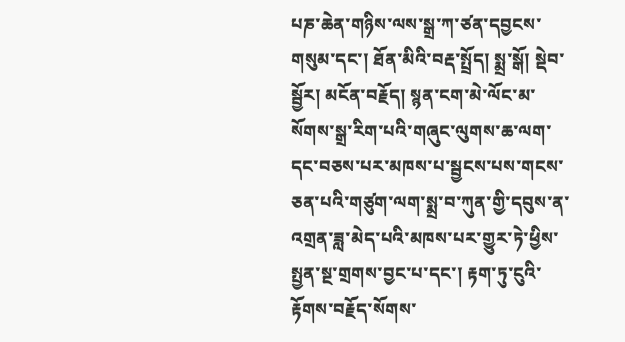པཎ་ཆེན་གཉིས་ལས་སྒྲ་ཀ་ཙན་དབྱངས་གསུམ་དང་། ཐོན་མིའི་བརྡ་སྤྲོད། སྨྲ་སྒོ། སྡེབ་སྦྱོར། མངོན་བརྗོད། སྙན་ངག་མེ་ལོང་མ་སོགས་སྒྲ་རིག་པའི་གཞུང་ལུགས་ཆ་ལག་དང་བཅས་པར་མཁས་པ་སྦྱངས་པས་གངས་ཅན་པའི་གཙུག་ལག་སྨྲ་བ་ཀུན་གྱི་དབུས་ན་འགྲན་ཟླ་མེད་པའི་མཁས་པར་གྱུར་ཏེ་ཕྱིས་སྤྱན་སྔ་གྲགས་བྱང་པ་དང་། རྟག་ཏུ་ངུའི་རྟོགས་བརྗོད་སོགས་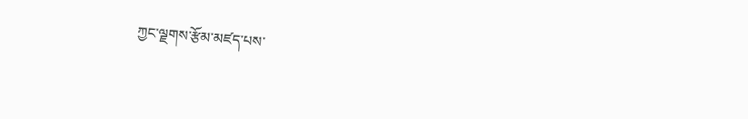ཀྱང་ལྗགས་རྩོམ་མཛད་པས་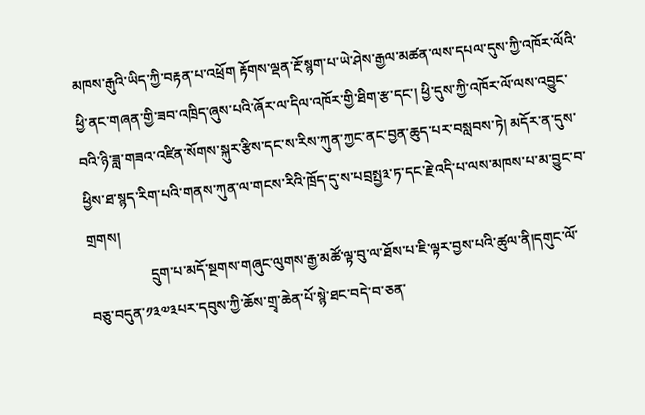མཁས་རྒུའི་ཡིད་ཀྱི་བརྟན་པ་འཕྲོག རྟོགས་ལྡན་རྔོ་སྙག་པ་ཡེ་ཤེས་རྒྱལ་མཚན་ལས་དཔལ་དུས་ཀྱི་འཁོར་ལོའི་ཕྱི་ནང་གཞན་གྱི་ཟབ་འཁྲིད་ཞུས་པའི་ཞོར་ལ་དིལ་འཁོར་གྱི་ཐིག་རྩ་དང་། ཕྱི་དུས་ཀྱི་འཁོར་ལོ་ལས་འབྱུང་བའི་ཉི་ཟླ་གཟའ་འཛིན་སོགས་སྐུར་རྩིས་དང་ས་རིས་ཀུན་ཀྱང་ནང་བྱན་ཆུད་པར་བསླབས་ཏེ། མདོར་ན་དུས་ཕྱིས་ཐ་སྙད་རིག་པའི་གནས་ཀུན་ལ་གངས་རིའི་ཁྲོད་དུ་ས་པབྲསྤྱ༣་ཏ་དང་རྗེ་འདི་པ་ལས་མཁས་པ་མ་བྱུང་བ་གྲགས།
                 དྲུག་པ་མདོ་སྔགས་གཞུང་ལུགས་རྒྱ་མཚོ་ལྟ་བུ་ལ་ཐོས་པ་ཇི་ལྟར་བྱས་པའི་ཚུལ་ནི།དགུང་ལོ་བཅུ་བདུན་༡༣༧༣པར་དབུས་ཀྱི་ཆོས་གྲྭ་ཆེན་པོ་སྙེ་ཐང་བདེ་བ་ཅན་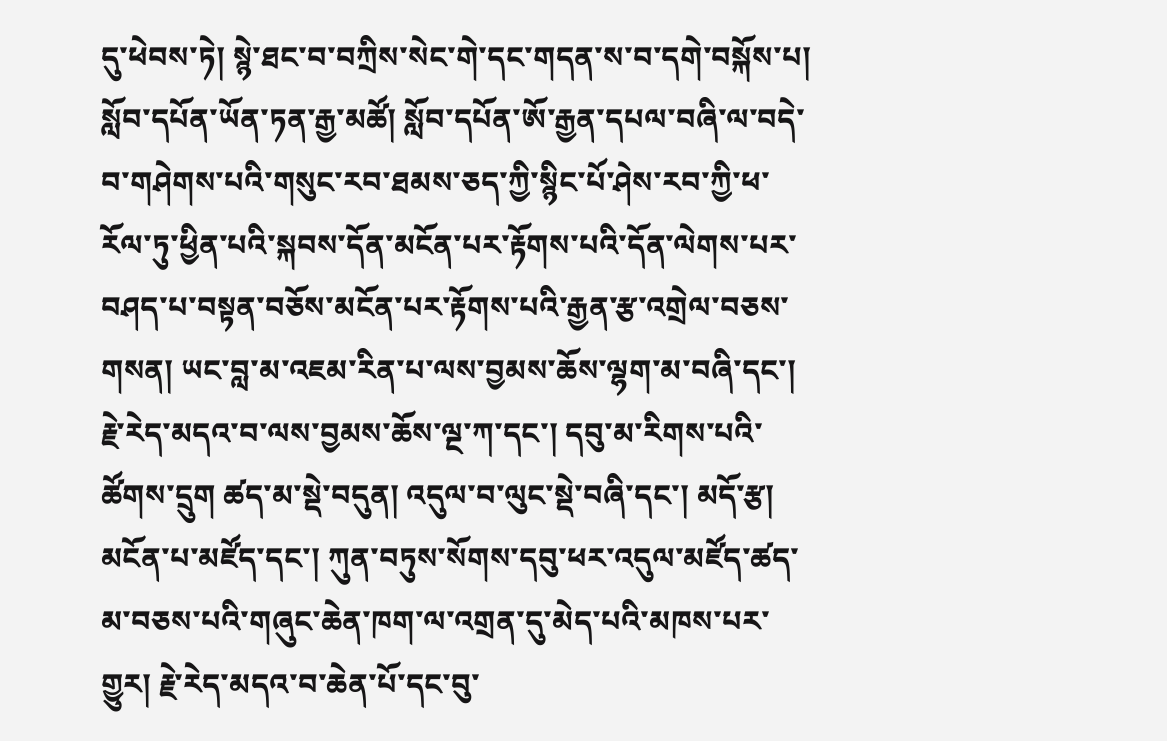དུ་ཕེབས་ཏེ། སྙེ་ཐང་བ་བཀྲིས་སེང་གེ་དང་གདན་ས་བ་དགེ་བསྐོས་པ། སློབ་དཔོན་ཡོན་ཏན་རྒྱ་མཚོ། སློབ་དཔོན་ཨོ་རྒྱན་དཔལ་བཞི་ལ་བདེ་བ་གཤེགས་པའི་གསུང་རབ་ཐམས་ཅད་ཀྱི་སྙིང་པོ་ཤེས་རབ་ཀྱི་ཕ་རོལ་ཏུ་ཕྱིན་པའི་སྐབས་དོན་མངོན་པར་རྟོགས་པའི་དོན་ལེགས་པར་བཤད་པ་བསྟན་བཅོས་མངོན་པར་རྟོགས་པའི་རྒྱན་རྩ་འགྲེལ་བཅས་གསན། ཡང་བླ་མ་འཇམ་རིན་པ་ལས་བྱམས་ཆོས་ལྷག་མ་བཞི་དང་། རྗེ་རེད་མདའ་བ་ལས་བྱམས་ཆོས་ལྔ་ཀ་དང་། དབུ་མ་རིགས་པའི་ཚོགས་དྲུག ཚད་མ་སྡེ་བདུན། འདུལ་བ་ལུང་སྡེ་བཞི་དང་། མདོ་རྩ། མངོན་པ་མཛོད་དང་། ཀུན་བཏུས་སོགས་དབུ་ཕར་འདུལ་མཛོད་ཚད་མ་བཅས་པའི་གཞུང་ཆེན་ཁག་ལ་འགྲན་དུ་མེད་པའི་མཁས་པར་གྱུར། རྗེ་རེད་མདའ་བ་ཆེན་པོ་དང་བུ་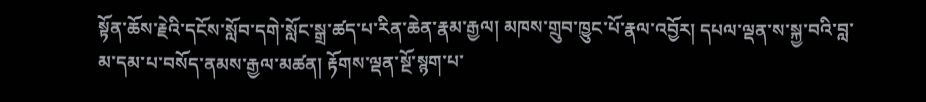སྟོན་ཆོས་རྗེའི་དངོས་སློབ་དགེ་སློང་སྒྲ་ཚད་པ་རིན་ཆེན་རྣམ་རྒྱལ། མཁས་གྲུབ་ཁྱུང་པོ་རྣལ་འབྱོར། དཔལ་ལྡན་ས་སྐྱ་བའི་བླ་མ་དམ་པ་བསོད་ནམས་རྒྱལ་མཚན། རྟོགས་ལྡན་སྔོ་སྙག་པ་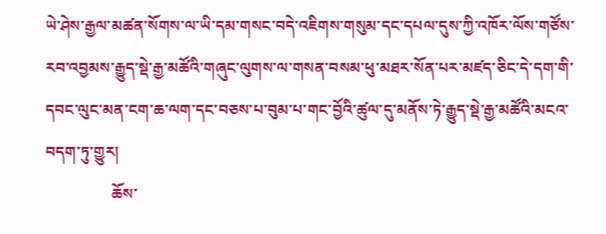ཡེ་ཤེས་རྒྱལ་མཚན་སོགས་ལ་ཡི་དམ་གསང་བདེ་འཇིགས་གསུམ་དང་དཔལ་དུས་ཀྱི་འཁོར་ལོས་གཙོས་རབ་འབྱམས་རྒྱུད་སྡེ་རྒྱ་མཚོའི་གཞུང་ལུགས་ལ་གསན་བསམ་ཕུ་མཐར་སོན་པར་མཛད་ཅིང་དེ་དག་གི་དབང་ལུང་མན་ངག་ཆ་ལག་དང་བཅས་པ་བུམ་པ་གང་བྱོའི་ཚུལ་དུ་མནོས་ཏེ་རྒྱུད་སྡེ་རྒྱ་མཚོའི་མངའ་བདག་ཏུ་གྱུར།
                 ཆོས་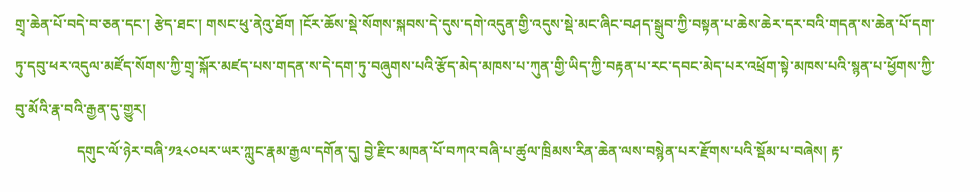གྲྭ་ཆེན་པོ་བདེ་བ་ཅན་དང་། རྩེད་ཐང་། གསང་ཕུ་ནེའུ་ཐོག །ངོར་ཆོས་སྡེ་སོགས་སྐབས་དེ་དུས་དགེ་འདུན་གྱི་འདུས་སྡེ་མང་ཞིང་བཤད་སྒྲུབ་ཀྱི་བསྟན་པ་ཆེས་ཆེར་དར་བའི་གདན་ས་ཆེན་པོ་དག་ཏུ་དབུ་ཕར་འདུལ་མཛོད་སོགས་ཀྱི་གྲྭ་སྐོར་མཛད་པས་གདན་ས་དེ་དག་ཏུ་བཞུགས་པའི་རྩོད་མེད་མཁས་པ་ཀུན་གྱི་ཡིད་ཀྱི་བརྟན་པ་རང་དབང་མེད་པར་འཕྲོག་སྟེ་མཁས་པའི་སྙན་པ་ཕྱོགས་ཀྱི་བུ་མོའི་རྣ་བའི་རྒྱན་དུ་གྱུར།
                 དགུང་ལོ་ཉེར་བཞི་༡༣༨༠པར་ཡར་ཀླུང་རྣམ་རྒྱལ་དགོན་དུ། བྱེ་རྫིང་མཁན་པོ་བཀའ་བཞི་པ་ཚུལ་ཁྲིམས་རིན་ཆེན་ལས་བསྙེན་པར་རྫོགས་པའི་སྡོམ་པ་བཞེས། རྟ་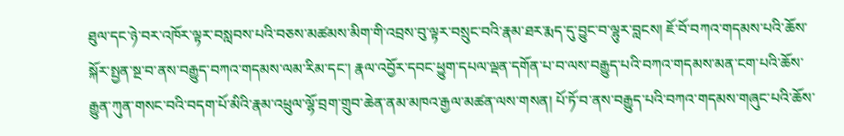ཐུལ་དང་ཉེ་བར་འཁོར་ལྟར་བསླབས་པའི་བཅས་མཚམས་མིག་གི་འབྲས་བུ་ལྟར་བསྲུང་བའི་རྣམ་ཐར་རྨད་དུ་བྱུང་བ་ལྷུར་བླངས། ཇོ་བོ་བཀའ་གདམས་པའི་ཆོས་སྐོར་སྤྱན་སྔ་བ་ནས་བརྒྱུད་བཀའ་གདམས་ལམ་རིམ་དང་། རྣལ་འབྱོར་དབང་ཕྱུག་དཔལ་ལྡན་དགོན་པ་བ་ལས་བརྒྱུད་པའི་བཀའ་གདམས་མན་ངག་པའི་ཆོས་རྒྱུན་ཀུན་གསང་བའི་བདག་པོ་མིའི་རྣམ་འཕྲུལ་ལྷོ་བྲག་གྲུབ་ཆེན་ནམ་མཁའ་རྒྱལ་མཚན་ལས་གསན། པོ་ཏོ་བ་ནས་བརྒྱུད་པའི་བཀའ་གདམས་གཞུང་པའི་ཆོས་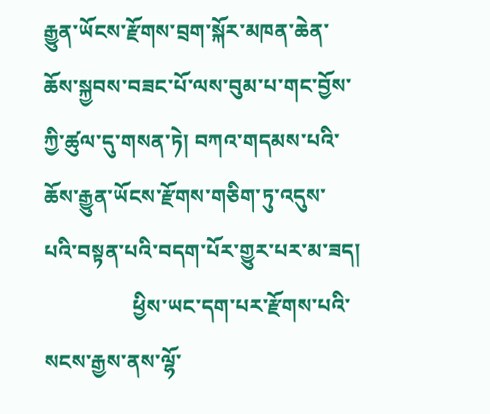རྒྱུན་ཡོངས་རྫོགས་བྲག་སྐོར་མཁན་ཆེན་ཆོས་སྐྱབས་བཟང་པོ་ལས་བུམ་པ་གང་བྱོས་ཀྱི་ཚུལ་དུ་གསན་ཏེ། བཀའ་གདམས་པའི་ཆོས་རྒྱུན་ཡོངས་རྫོགས་གཅིག་ཏུ་འདུས་པའི་བསྟན་པའི་བདག་པོར་གྱུར་པར་མ་ཟད།
                 ཕྱིས་ཡང་དག་པར་རྫོགས་པའི་སངས་རྒྱས་ནས་ལྷོ་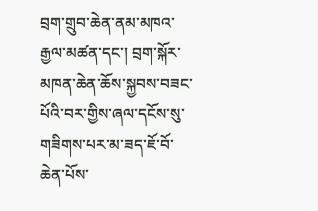བྲག་གྲུབ་ཆེན་ནམ་མཁའ་རྒྱལ་མཚན་དང་། བྲག་སྐོར་མཁན་ཆེན་ཆོས་སྐྱབས་བཟང་པོའི་བར་གྱིས་ཞལ་དངོས་སུ་གཟིགས་པར་མ་ཟད་ཇོ་བོ་ཆེན་པོས་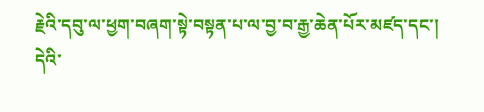རྗེའི་དབུ་ལ་ཕྱག་བཞག་སྟེ་བསྟན་པ་ལ་བྱ་བ་རྒྱ་ཆེན་པོར་མཛད་དང་། དེའི་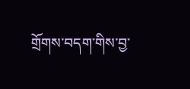གྲོགས་བདག་གིས་བྱ་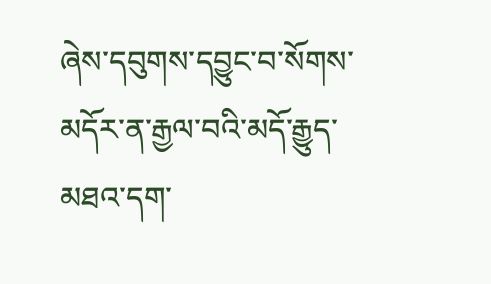ཞེས་དབུགས་དབྱུང་བ་སོགས་མདོར་ན་རྒྱལ་བའི་མདོ་རྒྱུད་མཐའ་དག་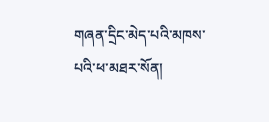གཞན་དྲིང་མེད་པའི་མཁས་པའི་ཕ་མཐར་སོན།